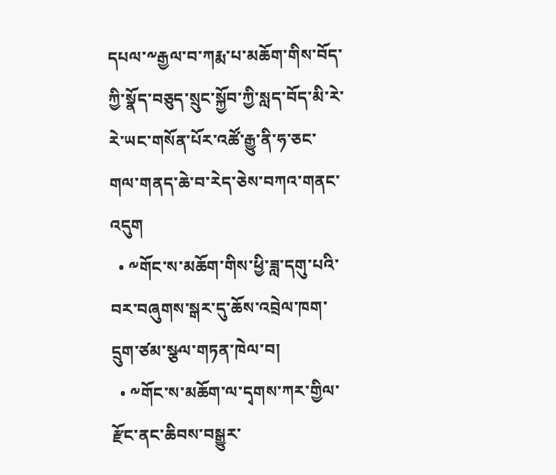དཔལ་༸རྒྱལ་བ་ཀརྨ་པ་མཆོག་གིས་བོད་ཀྱི་སྣོད་བཅུད་སྲུང་སྐྱོབ་ཀྱི་སླད་བོད་མི་རེ་རེ་ཡང་གསོན་པོར་འཚོ་རྒྱུ་ནི་ཧ་ཅང་གལ་གནད་ཆེ་བ་རེད་ཅེས་བཀའ་གནང་འདུག
  • ༸གོང་ས་མཆོག་གིས་ཕྱི་ཟླ་དགུ་པའི་བར་བཞུགས་སྒར་དུ་ཆོས་འབྲེལ་ཁག་དྲུག་ཙམ་སྩལ་གཏན་ཁེལ་བ།
  • ༸གོང་ས་མཆོག་ལ་དྭགས་ཀར་གྱིལ་རྫོང་ནང་ཆིབས་བསྒྱུར་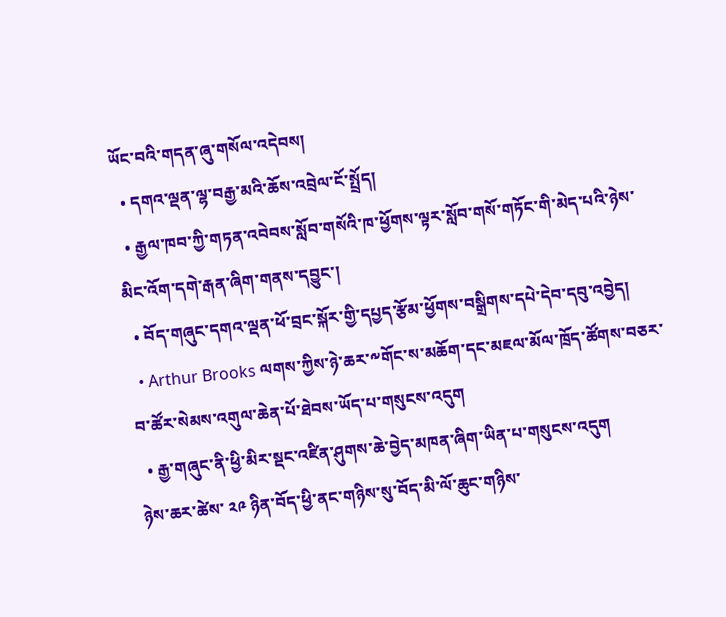ཡོང་བའི་གདན་ཞུ་གསོལ་འདེབས།
  • དགའ་ལྡན་ལྷ་བརྒྱ་མའི་ཆོས་འབྲེལ་ངོ་སྤྲོད།
  • རྒྱལ་ཁབ་ཀྱི་གཏན་འབེབས་སློབ་གསོའི་ཁ་ཕྱོགས་ལྟར་སློབ་གསོ་གཏོང་གི་མེད་པའི་ཉེས་མིང་འོག་དགེ་རྒན་ཞིག་གནས་དབྱུང་།
  • བོད་གཞུང་དགའ་ལྡན་ཕོ་བྲང་སྐོར་གྱི་དཔྱད་རྩོམ་ཕྱོགས་བསྒྲིགས་དཔེ་དེབ་དབུ་འབྱེད།
  • Arthur Brooks ལགས་ཀྱིས་ཉེ་ཆར་༸གོང་ས་མཆོག་དང་མཇལ་མོལ་ཁྲོད་ཚོགས་བཅར་བ་ཚོར་སེམས་འགུལ་ཆེན་པོ་ཐེབས་ཡོད་པ་གསུངས་འདུག
  • རྒྱ་གཞུང་ནི་ཕྱི་མིར་སྡང་འཛིན་ཤུགས་ཆེ་བྱེད་མཁན་ཞིག་ཡིན་པ་གསུངས་འདུག
ཉེས་ཆར་ཚེས་ ༢༩ ཉིན་བོད་ཕྱི་ནང་གཉིས་སུ་བོད་མི་ལོ་ཆུང་གཉིས་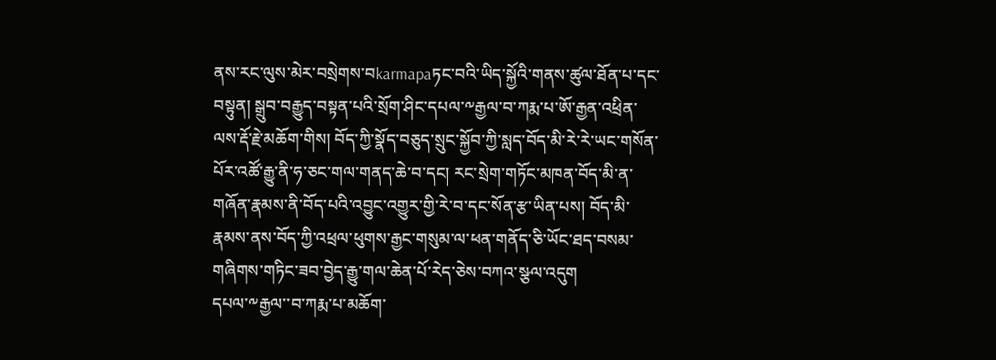ནས་རང་ལུས་མེར་བསྲེགས་བkarmapaཏང་བའི་ཡིད་སྐྱོའི་གནས་ཚུལ་ཐོན་པ་དང་བསྟུན། སྒྲུབ་བརྒྱུད་བསྟན་པའི་སྲོག་ཤིང་དཔལ་༸རྒྱལ་བ་ཀརྨ་པ་ཨོ་རྒྱན་འཕྲིན་ལས་རྡོ་རྗེ་མཆོག་གིས། བོད་ཀྱི་སྣོད་བཅུད་སྲུང་སྐྱོབ་ཀྱི་སླད་བོད་མི་རེ་རེ་ཡང་གསོན་པོར་འཚོ་རྒྱུ་ནི་ཧ་ཅང་གལ་གནད་ཆེ་བ་དང། རང་སྲེག་གཏོང་མཁན་བོད་མི་ན་གཞོན་རྣམས་ནི་བོད་པའི་འབྱུང་འགྱུར་གྱི་རེ་བ་དང་སོན་རྩ་ཡིན་པས། བོད་མི་རྣམས་ནས་བོད་ཀྱི་འཕྲལ་ཕུགས་རྒྱང་གསུམ་ལ་ཕན་གནོད་ཅི་ཡོང་ཐད་བསམ་གཞིགས་གཏིང་ཟབ་བྱེད་རྒྱུ་གལ་ཆེན་པོ་རེད་ཅེས་བཀའ་སྩལ་འདུག
དཔལ་༸རྒྱལ་་བ་ཀརྨ་པ་མཆོག་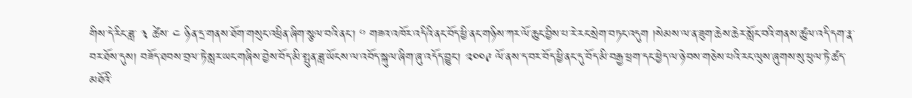གིས་དེ་རིང་ཟླ་ ༣ ཚེས་ ༤ ཉིན་དྲ་གནས་ཐོག་གསུང་འཕྲིན་ཞིག་སྩལ་བའི་ནང་། ‘’ གཟའ་འཁོར་འདིའི་ནང་བོད་ཕྱི་ནང་གཉིས་ཀར་ལོ་ཆུང་བྱིས་པ་རེ་རང་སྲེག་བཏང་འདུག །སེམས་ལ་ན་ཟུག་ཆེས་ཆེར་སློང་བའི་གནས་ཚུལ་འདི་དག་རྣ་བར་ཐོས་དུས། བཟོད་ཐབས་བྲལ་ཏེ་སླར་ཡང་གཞིས་བྱེས་བོད་མི་སྤུན་ཟླ་ཡོངས་ལ་འབོད་སྐུལ་ཞིག་ཞུ་འདོད་བྱུང་། ༢༠༠༩ ལོ་ནས་ད་བར་བོད་ཕྱི་ནང་དུ་བོད་མི་བརྒྱ་ཕྲག་དང་ཕྱེད་ལ་ཉེ་བས་གཅེས་པའི་རང་ལུས་ཞུགས་སུ་ཕུལ་ཏེ་ཚད་མཐོའི་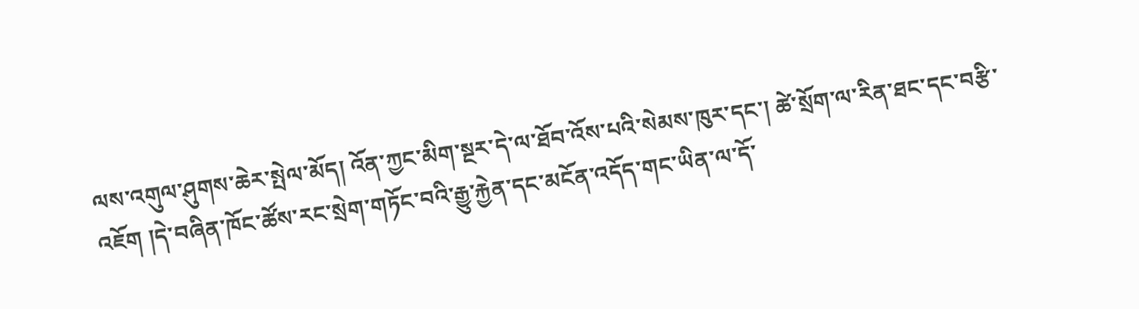ལས་འགུལ་ཤུགས་ཆེར་སྤེལ་མོད། འོན་ཀྱང་མིག་སྔར་དེ་ལ་ཐོབ་འོས་པའི་སེམས་ཁུར་དང་། ཚེ་སྲོག་ལ་རིན་ཐང་དང་བརྩི་འཇོག །དེ་བཞིན་ཁོང་ཚོས་རང་སྲེག་གཏོང་བའི་རྒྱུ་རྐྱེན་དང་མངོན་འདོད་གང་ཡིན་ལ་དོ་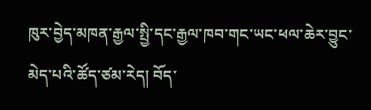ཁུར་བྱེད་མཁན་རྒྱལ་སྤྱི་དང་རྒྱལ་ཁབ་གང་ཡང་ཕལ་ཆེར་བྱུང་མེད་པའི་ཚོད་ཙམ་རེད། བོད་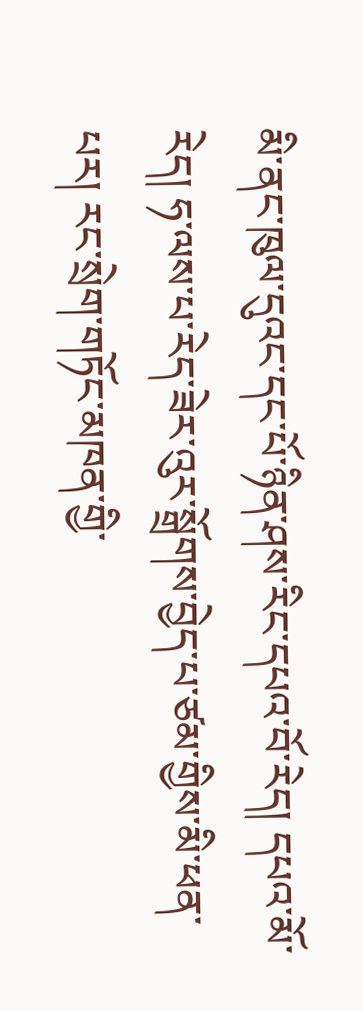མི་ནང་ཁུལ་དུའང་དང་པོ་ཉིན་ཤས་རིང་དཔའ་བོ་རེད། དཔའ་མོ་རེད། ཧ་ལས་པ་རེད་ཟེར་འུར་སྒྲོགས་བྱེད་པ་ཙམ་གྱིས་མི་ཕན་པར། རང་སྲེག་གཏོང་མཁན་གྱི་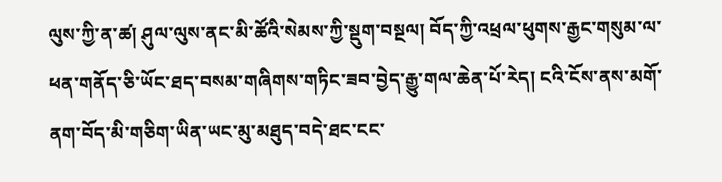ལུས་ཀྱི་ན་ཚ། ཤུལ་ལུས་ནང་མི་ཚོའི་སེམས་ཀྱི་སྡུག་བསྔལ། བོད་ཀྱི་འཕྲལ་ཕུགས་རྒྱང་གསུམ་ལ་ཕན་གནོད་ཅི་ཡོང་ཐད་བསམ་གཞིགས་གཏིང་ཟབ་བྱེད་རྒྱུ་གལ་ཆེན་པོ་རེད། ངའི་ངོས་ནས་མགོ་ནག་བོད་མི་གཅིག་ཡིན་ཡང་མུ་མཐུད་བདེ་ཐང་ངང་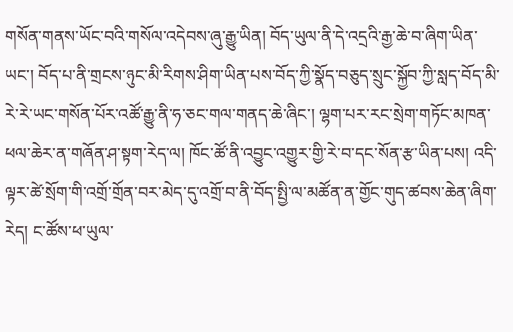གསོན་གནས་ཡོང་བའི་གསོལ་འདེབས་ཞུ་རྒྱུ་ཡིན། བོད་ཡུལ་ནི་དེ་འདྲའི་རྒྱ་ཆེ་བ་ཞིག་ཡིན་ཡང་། བོད་པ་ནི་གྲངས་ཉུང་མི་རིགས་ཤིག་ཡིན་པས་བོད་ཀྱི་སྣོད་བཅུད་སྲུང་སྐྱོབ་ཀྱི་སླད་བོད་མི་རེ་རེ་ཡང་གསོན་པོར་འཚོ་རྒྱུ་ནི་ཧ་ཅང་གལ་གནད་ཆེ་ཞིང་། ལྷག་པར་རང་སྲེག་གཏོང་མཁན་ཕལ་ཆེར་ན་གཞོན་ཤ་སྟག་རེད་ལ། ཁོང་ཚོ་ནི་འབྱུང་འགྱུར་གྱི་རེ་བ་དང་སོན་རྩ་ཡིན་པས། འདི་ལྟར་ཚེ་སྲོག་གི་འགྲོ་གྲོན་བར་མེད་དུ་འགྲོ་བ་ནི་བོད་སྤྱི་ལ་མཚོན་ན་གྱོང་གུད་ཚབས་ཆེན་ཞིག་རེད། ང་ཚོས་ཕ་ཡུལ་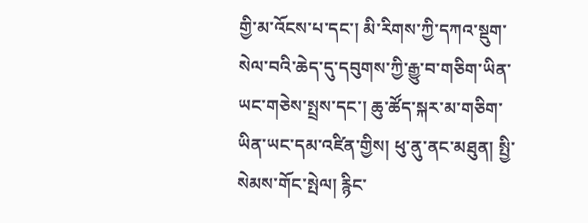གྱི་མ་འོངས་པ་དང་། མི་རིགས་ཀྱི་དཀའ་སྡུག་སེལ་བའི་ཆེད་དུ་དབུགས་ཀྱི་རྒྱུ་བ་གཅིག་ཡིན་ཡང་གཅེས་སྤྲས་དང་། ཆུ་ཚོད་སྐར་མ་གཅིག་ཡིན་ཡང་དམ་འཛིན་གྱིས། ཕུ་ནུ་ནང་མཐུན། སྤྱི་སེམས་གོང་སྤེལ། རྙིང་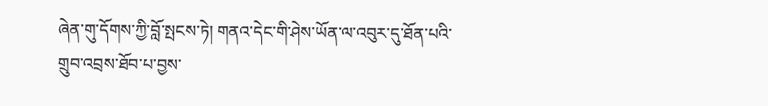ཞེན་གུ་དོགས་ཀྱི་བློ་སྤངས་ཏེ། གནའ་དེང་གི་ཤེས་ཡོན་ལ་འབུར་དུ་ཐོན་པའི་གྲུབ་འབྲས་ཐོབ་པ་བྱས་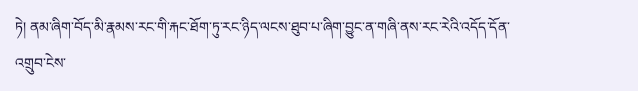ཏེ། ནམ་ཞིག་བོད་མི་རྣམས་རང་གི་རྐང་ཐོག་ཏུ་རང་ཉིད་ལངས་ཐུབ་པ་ཞིག་བྱུང་ན་གཞི་ནས་རང་རེའི་འདོད་དོན་འགྲུབ་ངེས་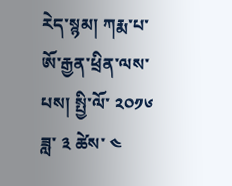རེད་སྙམ། ཀརྨ་པ་ཨོ་རྒྱན་ཕྲིན་ལས་པས། སྤྱི་ལོ་ ༢༠༡༦ ཟླ་ ༣ ཚེས་ ༤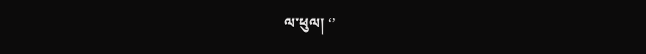ལ་ཕུལ། ‘’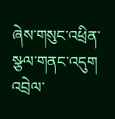ཞེས་གསུང་འཕྲིན་སྩལ་གནང་འདུག
འབྲེལ་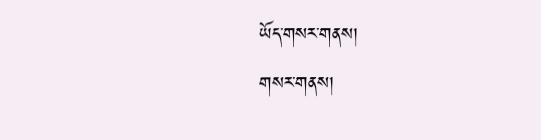ཡོད་གསར་གནས།
གསར་གནས།